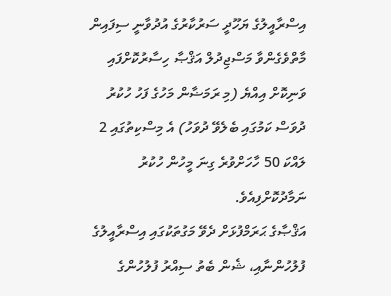އިސްރާއީލުގެ ޔަހޫދީ ސަރުކާރުގެ އުދުވާނީ ސިފައިން މާތްވެގެންވާ މަސްޖިދުލް އަޤްޞާ ހިސާރުކޮށްފައި ވަނިކޮށް އިއްޔެ (މި ރަމަޟާން މަހުގެ ފަހު ހުކުރު ދުވަސް ކަމުގައި ބެލެވޭ ދުވަހު) އެ މިސްކިތުގައި 2 ލައްކަ 50 ހާހަށްވުރެ ގިނަ މީހުން ހުކުރު ނަމާދުކޮށްފިއެވެ.
އަޤްޞާގެ ޙަރަމްފުޅަށް ދެވޭ މަގުތަކުގައި އިސްރާއީލުގެ ފުލުހުންނާއި، ޝެން ބެތު ސިއްރު ފުލުހުންގެ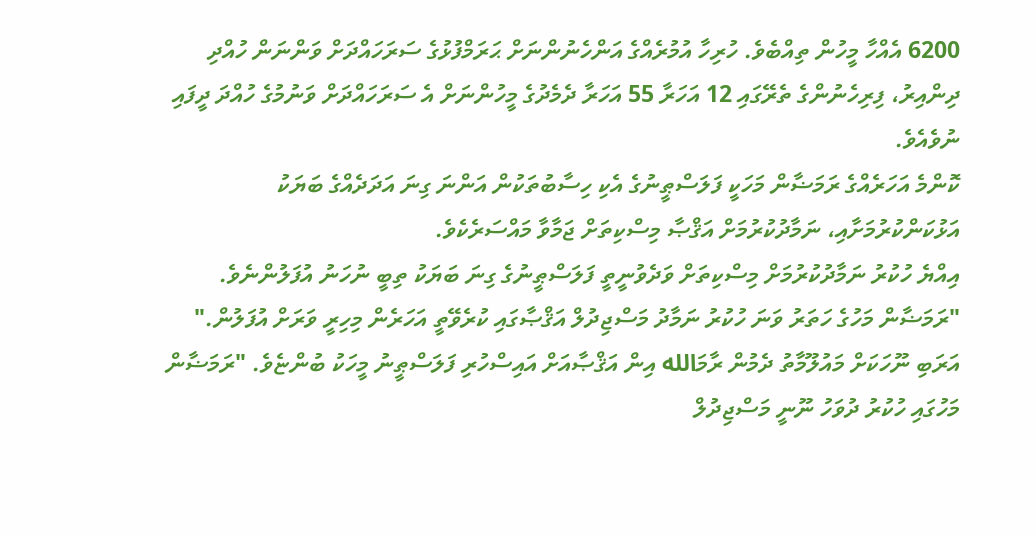6200 އެއްހާ މީހުން ތިއްބެވެ. ހުރިހާ އުމުރެއްގެ އަންހެނުންނަށް ޙަރަމްފުޅުގެ ސަރަހައްދަށް ވަންނަން ހުއްދި ދިންއިރު، ފިރިހެނުންގެ ތެރޭގައި 12 އަހަރާ 55 އަހަރާ ދެމެދުގެ މީހުންނަށް އެ ސަރަހައްދަށް ވަނުމުގެ ހުއްދަ ދީފައި ނުވެއެވެ.
ކޮންމެ އަހަރެއްގެ ރަމަޟާން މަހަކީ ފަލަސްޠީނުގެ އެކި ހިސާބުތަކުން އަންނަ ގިނަ އަދަދެއްގެ ބަޔަކު އަޅުކަންކުރުމަށާއި، ނަމާދުކުރުމަށް އަޤްޞާ މިސްކިތަށް ޖަމާވާ މައްސަރެކެވެ.
އިއްޔެ ހުކުރު ނަމާދުކުރުމަށް މިސްކިތަށް ވަދެވުނީތީ ފަލަސްޠީނުގެ ގިނަ ބަޔަކު ތިބީ ނުހަނު އުފަލުންނެވެ. "ރަމަޟާން މަހުގެ ހަތަރު ވަނަ ހުކުރު ނަމާދު މަސްޖިދުލް އަޤްޞާގައި ކުރެވޭތީ އަހަރެން މިހިރީ ވަރަށް އުފަލުން." އަރަބި ނޫހަކަށް މައުލޫމާތު ދެމުން ރާމަالله އިން އަޤްޞާއަށް އައިސްހުރި ފަލަސްޠީނު މީހަކު ބުންޏެވެ. "ރަމަޟާން މަހުގައި ހުކުރު ދުވަހު ނޫނީ މަސްޖިދުލް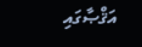އަޤްޞާގައި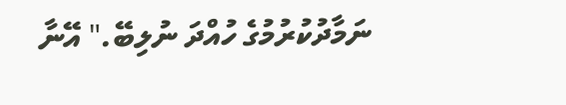ނަމާދުކުރުމުގެ ހުއްދަ ނުލިބޭ." އޭނާ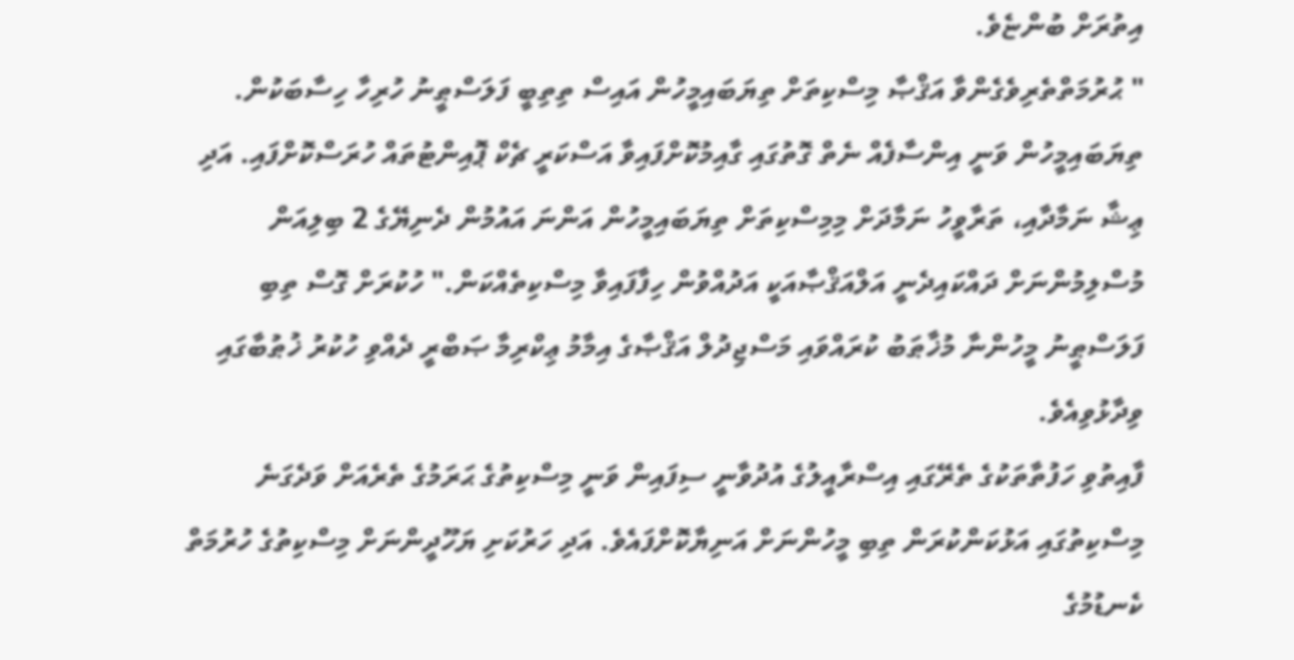އިތުރަށް ބުންޏެވެ.
" ޙުރުމަތްތެރިވެގެންވާ އަޤްޞާ މިސްކިތަށް ތިޔަބައިމީހުން އައިސް ތިތިބީ ފަލަސްޠީނު ހުރިހާ ހިސާބަކުން. ތިޔަބައިމީހުން ވަނީ އިންސާފެއް ނެތް ގޮތުގައި ގާއިމުކޮށްފައިވާ އަސްކަރީ ޗެކް ޕޮއިންޓުތައް ހުރަސްކޮށްފައި. އަދި ޢިޝާ ނަމާދާއި، ތަރާވީހު ނަމާދަށް މިމިސްކިތަށް ތިޔަބައިމީހުން އަންނަ އައުމުން ދެނިޔޭގެ 2 ބިލިއަން މުސްލިމުންނަށް ދައްކައިދެނީ އަލްއަޤްޞާއަކީ އަދުއްވުން ހިފާފައިވާ މިސްކިތެއްކަން." ހުކުރަށް ގޮސް ތިބި ފަލަސްޠީނު މީހުންނާ މުޚާޠަބު ކުރައްވައި މަސްޖިދުލް އަޤްޞާގެ އިމާމު ޢިކްރިމާ ޞަބްރީ ދެއްވި ހުކުރު ޚުޠުބާގައި ވިދާޅުވިއެވެ.
ފާއިތުވި ހަފުތާތަކުގެ ތެރޭގައި އިސްރާއީލުގެ އުދުވާނީ ސިފައިން ވަނީ މިސްކިތުގެ ޙަރަމުގެ ތެރެއަށް ވަދެގަނެ މިސްކިތުގައި އަޅުކަންކުރަން ތިބި މީހުންނަށް އަނިޔާކޮށްފައެވެ. އަދި ހަރުކަށި ޔަހޫދީންނަށް މިސްކިތުގެ ހުރުމަތް ކެނޑުމުގެ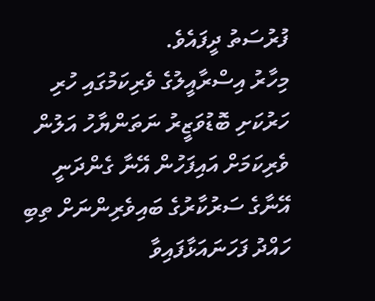ފުރުސަތު ދީފައެވެ.
މިހާރު އިސްރާއީލުގެ ވެރިކަމުގައި ހުރި ހަރުކަށި ބޮޑުވަޒީރު ނަތަންޔާހު އަލުން ވެރިކަމަށް އައިފަހުން އޭނާ ގެންދަނީ އޭނާގެ ސަރުކާރުގެ ބައިވެރިންނަށް ތިބި ހައްދު ފަހަނައަޅާފައިވާ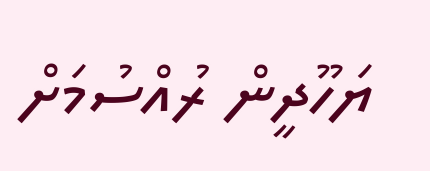ޔަހޫދީން ރުއްސުމަށް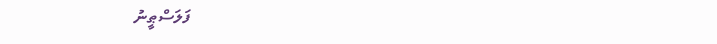ފަލަސްޠީނު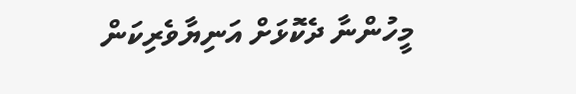މީހުންނާ ދެކޮޅަށް އަނިޔާވެރިކަން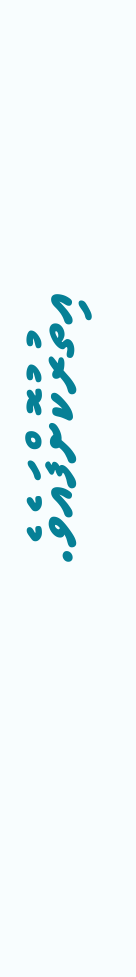އިތުރުކޮށްފައެވެ.